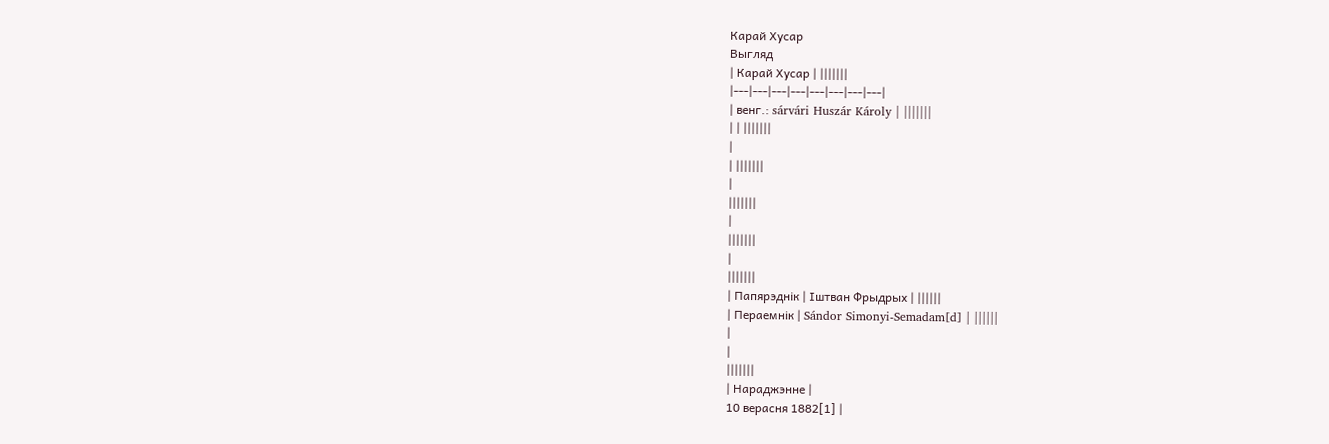Карай Хусар
Выгляд
| Карай Хусар | |||||||
|---|---|---|---|---|---|---|---|
| венг.: sárvári Huszár Károly | |||||||
| | |||||||
|
| |||||||
|
|||||||
|
|||||||
|
|||||||
| Папярэднік | Іштван Фрыдрых | ||||||
| Пераемнік | Sándor Simonyi-Semadam[d] | ||||||
|
|
|||||||
| Нараджэнне |
10 верасня 1882[1] |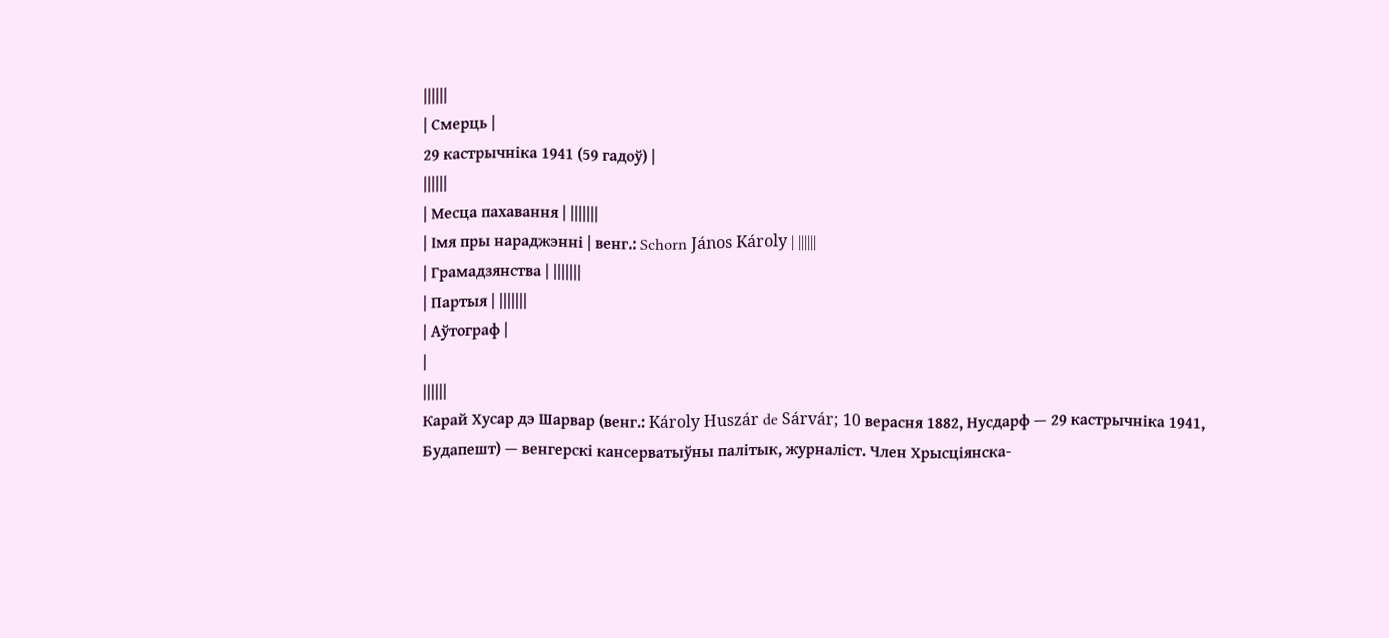||||||
| Смерць |
29 кастрычніка 1941 (59 гадоў) |
||||||
| Месца пахавання | |||||||
| Імя пры нараджэнні | венг.: Schorn János Károly | ||||||
| Грамадзянства | |||||||
| Партыя | |||||||
| Аўтограф |
|
||||||
Карай Хусар дэ Шарвар (венг.: Károly Huszár de Sárvár; 10 верасня 1882, Нусдарф — 29 кастрычніка 1941, Будапешт) — венгерскі кансерватыўны палітык, журналіст. Член Хрысціянска-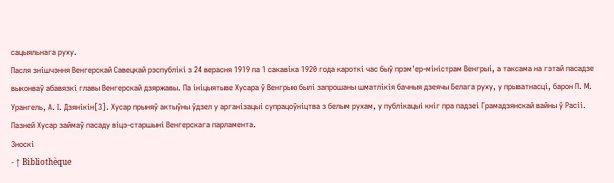сацыяльнага руху.
Пасля знішчэння Венгерскай Савецкай рэспублікі з 24 верасня 1919 па 1 сакавіка 1920 года кароткі час быў прэм'ер-міністрам Венгрыі, а таксама на гэтай пасадзе выконваў абавязкі главы Венгерскай дзяржавы. Па ініцыятыве Хусара ў Венгрыю былі запрошаны шматлікія бачныя дзеячы Белага руху, у прыватнасці, барон П. М. Урангель, А. І. Дзянікін[3]. Хусар прыняў актыўны ўдзел у арганізацыі супрацоўніцтва з белым рухам, у публікацыі кніг пра падзеі Грамадзянскай вайны ў Расіі.
Пазней Хусар займаў пасаду віцэ-старшыні Венгерскага парламента.
Зноскі
- ↑ Bibliothèque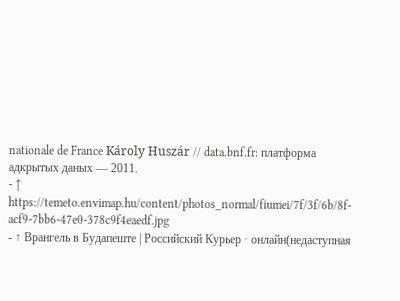nationale de France Károly Huszár // data.bnf.fr: платформа адкрытых даных — 2011.
- ↑ https://temeto.envimap.hu/content/photos_normal/fiumei/7f/3f/6b/8f-acf9-7bb6-47e0-378c9f4eaedf.jpg
- ↑ Врангель в Будапеште | Российский Курьер · онлайн(недаступная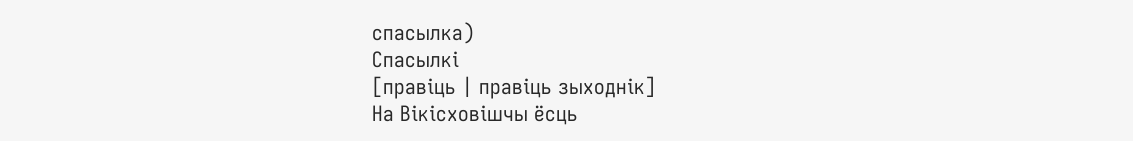спасылка)
Спасылкі
[правіць | правіць зыходнік]
На Вікісховішчы ёсць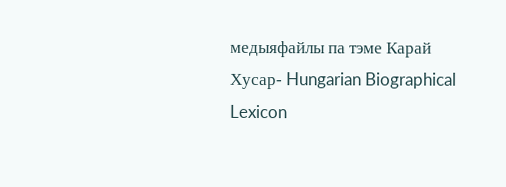медыяфайлы па тэме Карай Хусар- Hungarian Biographical Lexicon